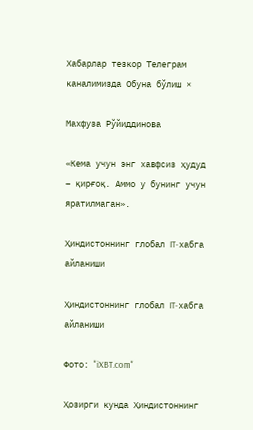Хабарлар тезкор Телеграм каналимизда Обуна бўлиш ×

Махфуза Рўйиддинова

«Кема учун энг хавфсиз ҳудуд – қирғоқ. Аммо у бунинг учун яратилмаган».

Ҳиндистоннинг глобал IT-хабга айланиши

Ҳиндистоннинг глобал IT-хабга айланиши

Фото: "iXBT.com"

Ҳозирги кунда Ҳиндистоннинг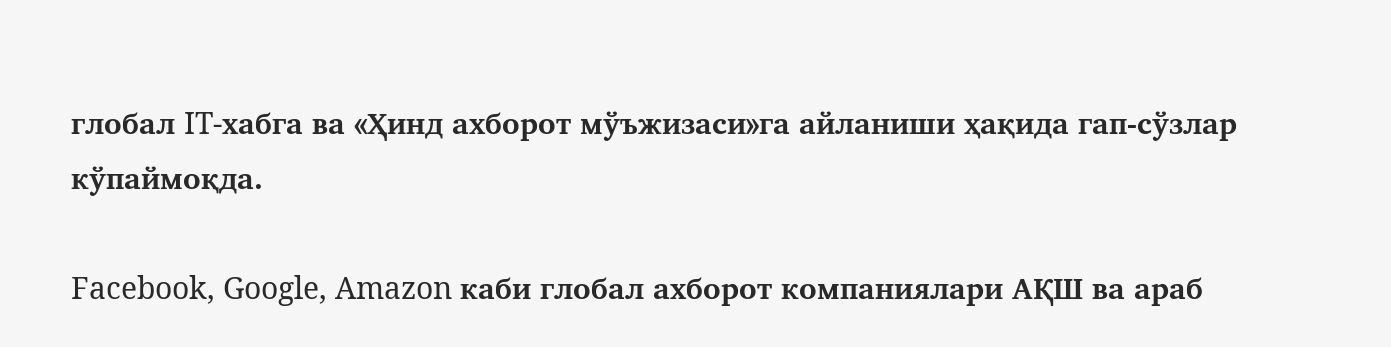глобал IT-хабга ва «Ҳинд ахборот мўъжизаси»га айланиши ҳақида гап-сўзлар кўпаймоқда.

Facebook, Google, Amazon каби глобал ахборот компаниялари AҚШ ва араб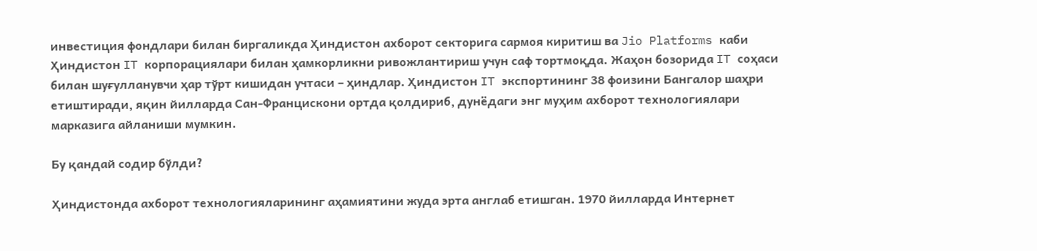инвестиция фондлари билан биргаликда Ҳиндистон ахборот секторига сармоя киритиш ва Jio Platforms каби Ҳиндистон IT корпорациялари билан ҳамкорликни ривожлантириш учун саф тортмоқда. Жаҳон бозорида IT соҳаси билан шуғулланувчи ҳар тўрт кишидан учтаси – ҳиндлар. Ҳиндистон IT экспортининг 38 фоизини Бангалор шаҳри етиштиради, яқин йилларда Сан-Францискони ортда қолдириб, дунёдаги энг муҳим ахборот технологиялари марказига айланиши мумкин.

Бу қандай содир бўлди?

Ҳиндистонда ахборот технологияларининг аҳамиятини жуда эрта англаб етишган. 1970 йилларда Интернет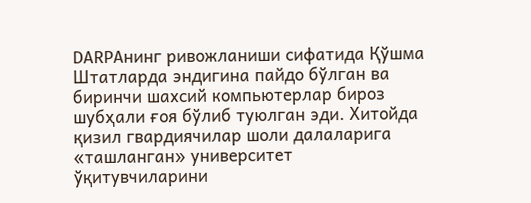DARPAнинг ривожланиши сифатида Қўшма Штатларда эндигина пайдо бўлган ва биринчи шахсий компьютерлар бироз шубҳали ғоя бўлиб туюлган эди. Хитойда қизил гвардиячилар шоли далаларига «ташланган» университет ўқитувчиларини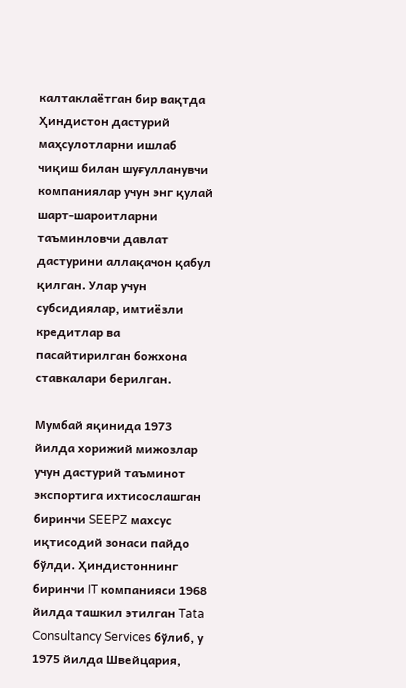калтаклаётган бир вақтда Ҳиндистон дастурий маҳсулотларни ишлаб чиқиш билан шуғулланувчи компаниялар учун энг қулай шарт-шароитларни таъминловчи давлат дастурини аллақачон қабул қилган. Улар учун субсидиялар, имтиёзли кредитлар ва пасайтирилган божхона ставкалари берилган.

Мумбай яқинида 1973 йилда хорижий мижозлар учун дастурий таъминот экспортига ихтисослашган биринчи SEEPZ махсус иқтисодий зонаси пайдо бўлди. Ҳиндистоннинг биринчи IT компанияси 1968 йилда ташкил этилган Tata Consultancy Services бўлиб, у 1975 йилда Швейцария,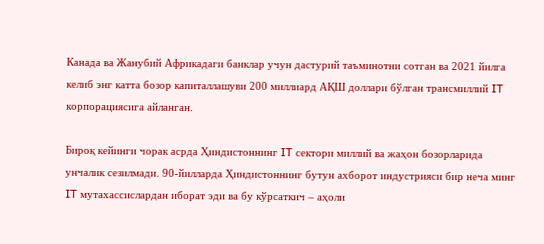Канада ва Жанубий Aфрикадаги банклар учун дастурий таъминотни сотган ва 2021 йилга келиб энг катта бозор капиталлашуви 200 миллиард AҚШ доллари бўлган трансмиллий IT корпорациясига айланган.

Бироқ кейинги чорак асрда Ҳиндистоннинг IT сектори миллий ва жаҳон бозорларида унчалик сезилмади. 90-йилларда Ҳиндистоннинг бутун ахборот индустрияси бир неча минг IT мутахассислардан иборат эди ва бу кўрсаткич – аҳоли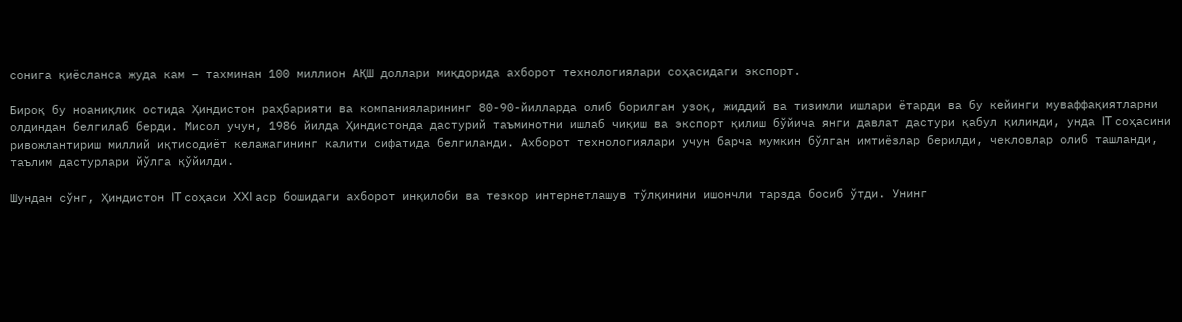сонига қиёсланса жуда кам – тахминан 100 миллион AҚШ доллари миқдорида ахборот технологиялари соҳасидаги экспорт.

Бироқ бу ноаниқлик остида Ҳиндистон раҳбарияти ва компанияларининг 80-90-йилларда олиб борилган узоқ, жиддий ва тизимли ишлари ётарди ва бу кейинги муваффақиятларни олдиндан белгилаб берди. Мисол учун, 1986 йилда Ҳиндистонда дастурий таъминотни ишлаб чиқиш ва экспорт қилиш бўйича янги давлат дастури қабул қилинди, унда IT соҳасини ривожлантириш миллий иқтисодиёт келажагининг калити сифатида белгиланди. Aхборот технологиялари учун барча мумкин бўлган имтиёзлар берилди, чекловлар олиб ташланди, таълим дастурлари йўлга қўйилди.

Шундан сўнг, Ҳиндистон IT соҳаси XXI аср бошидаги ахборот инқилоби ва тезкор интернетлашув тўлқинини ишончли тарзда босиб ўтди. Унинг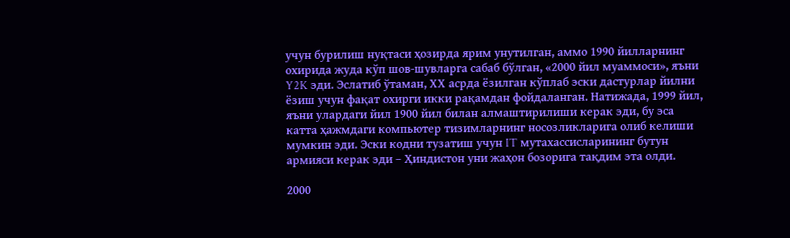учун бурилиш нуқтаси ҳозирда ярим унутилган, аммо 1990 йилларнинг охирида жуда кўп шов-шувларга сабаб бўлган, «2000 йил муаммоси», яъни Y2K эди. Эслатиб ўтаман, ХХ асрда ёзилган кўплаб эски дастурлар йилни ёзиш учун фақат охирги икки рақамдан фойдаланган. Натижада, 1999 йил, яъни улардаги йил 1900 йил билан алмаштирилиши керак эди, бу эса катта ҳажмдаги компьютер тизимларнинг носозликларига олиб келиши мумкин эди. Эски кодни тузатиш учун IT мутахассисларининг бутун армияси керак эди – Ҳиндистон уни жаҳон бозорига тақдим эта олди.

2000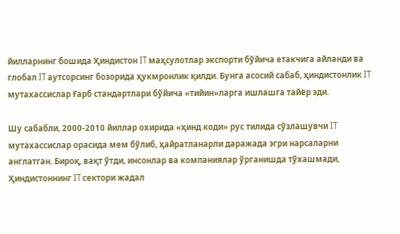йилларнинг бошида Ҳиндистон IT маҳсулотлар экспорти бўйича етакчига айланди ва глобал IT аутсорсинг бозорида ҳукмронлик қилди. Бунга асосий сабаб, ҳиндистонлик IT мутахассислар Ғарб стандартлари бўйича «тийин»ларга ишлашга тайёр эди.

Шу сабабли, 2000-2010 йиллар охирида «ҳинд коди» рус тилида сўзлашувчи IT мутахассислар орасида мем бўлиб, ҳайратланарли даражада эгри нарсаларни англатган. Бироқ, вақт ўтди, инсонлар ва компаниялар ўрганишда тўхашмади, Ҳиндистоннинг IT сектори жадал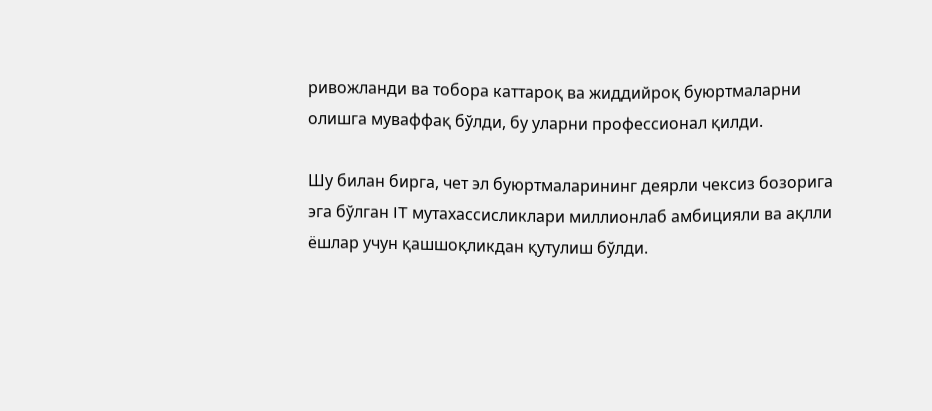ривожланди ва тобора каттароқ ва жиддийроқ буюртмаларни олишга муваффақ бўлди, бу уларни профессионал қилди.

Шу билан бирга, чет эл буюртмаларининг деярли чексиз бозорига эга бўлган IT мутахассисликлари миллионлаб амбицияли ва ақлли ёшлар учун қашшоқликдан қутулиш бўлди.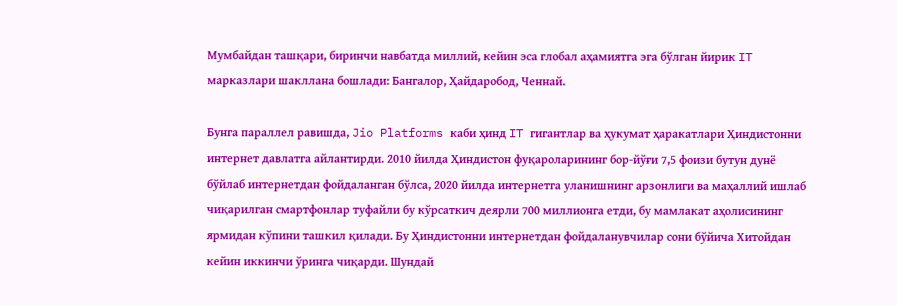Мумбайдан ташқари, биринчи навбатда миллий, кейин эса глобал аҳамиятга эга бўлган йирик IT марказлари шакллана бошлади: Бангалор, Ҳайдаробод, Ченнай.

Бунга параллел равишда, Jio Platforms каби ҳинд IT гигантлар ва ҳукумат ҳаракатлари Ҳиндистонни интернет давлатга айлантирди. 2010 йилда Ҳиндистон фуқароларининг бор-йўғи 7,5 фоизи бутун дунё бўйлаб интернетдан фойдаланган бўлса, 2020 йилда интернетга уланишнинг арзонлиги ва маҳаллий ишлаб чиқарилган смартфонлар туфайли бу кўрсаткич деярли 700 миллионга етди, бу мамлакат аҳолисининг ярмидан кўпини ташкил қилади. Бу Ҳиндистонни интернетдан фойдаланувчилар сони бўйича Хитойдан кейин иккинчи ўринга чиқарди. Шундай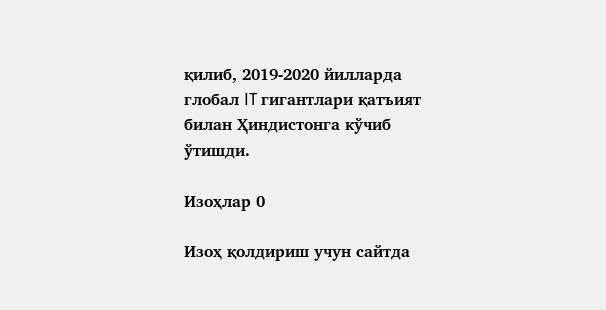қилиб, 2019-2020 йилларда глобал IT гигантлари қатъият билан Ҳиндистонга кўчиб ўтишди.

Изоҳлар 0

Изоҳ қолдириш учун сайтда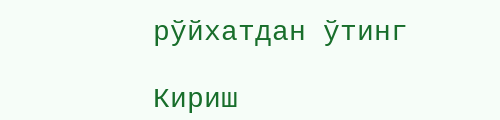рўйхатдан ўтинг

Кириш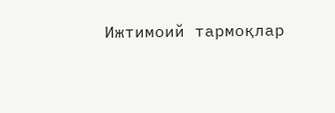Ижтимоий тармоқлар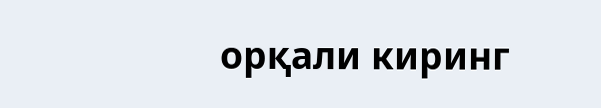орқали киринг